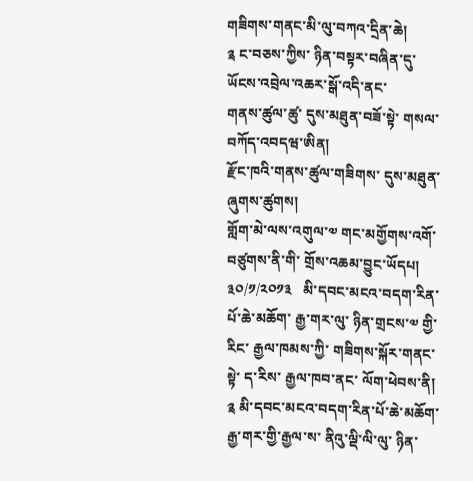གཟིགས་གནང་མི་ལུ་བཀའ་དྲིན་ཆེ།
༉ ང་བཅས་ཀྱིས་ ཉིན་བསྟར་བཞིན་དུ་
ཡོངས་འབྲེལ་འཆར་སྒོ་འདི་ནང་
གནས་ཚུལ་ཚུ་ དུས་མཐུན་བཟོ་སྟེ་ གསལ་བཀོད་འབདཝ་ཨིན།
རྫོང་ཁའི་གནས་ཚུལ་གཟིགས་ དུས་མཐུན་ཞུགས་ཚུགས།
གློག་མེ་ལས་འགུལ་༧ གང་མགྱོགས་འགོ་བཙུགས་ནི་གི་ གྲོས་འཆམ་བྱུང་ཡོདཔ།
༣༠/༡/༢༠༡༣   མི་དབང་མངའ་བདག་རིན་པོ་ཆེ་མཆོག་ རྒྱ་གར་ལུ་ ཉིན་གྲངས་༧ གྱི་རིང་ རྒྱལ་ཁམས་ཀྱི་ གཟིགས་སྐོར་གནང་སྟེ་ ད་རིས་ རྒྱལ་ཁབ་ནང་ ལོག་ཕེབས་ནི།
༉ མི་དབང་མངའ་བདག་རིན་པོ་ཆེ་མཆོག་ རྒྱ་གར་གྱི་རྒྱལ་ས་ ནིའུ་ལྡི་ལི་ལུ་ ཉིན་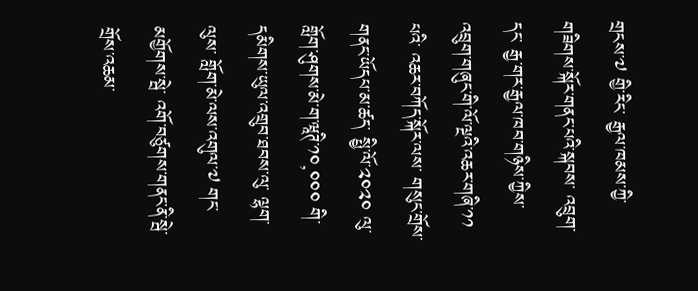གྲངས་༧ གྱི་རིང་ རྒྱལ་ཁམས་ཀྱི་ གཟིགས་སྐོར་གནང་པའི་སྐབས་ འབྲུག་དང་ རྒྱ་གར་རྒྱལ་ཁབ་གཉིས་ཀྱིས་ འབྲུག་གཞུང་གི་ལོ་ལྔའི་འཆར་གཞི་༡༡ པའི་ འཆར་བཀོད་སྐོར་ལས་ གསུང་གྲོས་གནང་ཡོདཔ་མ་ཚད་ སྤྱི་ལོ་༢༠༢༠ ལུ་ གློག་ཤུགས་མེ་ག་ཝཱཊི་༡༠,༠༠༠ གི་ དམིགས་ཡུལ་འགྲུབ་ཐབས་ལུ་ ལྷག་ལུས་ གློག་མེ་ལས་འགུལ་༧ གང་མགྱོགས་སྦེ་ འགོ་བཙུགས་གནང་ནི་སྦེ་ གྲོས་འཆམ་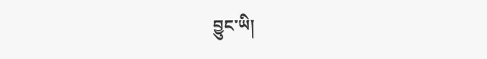བྱུང་ཡི།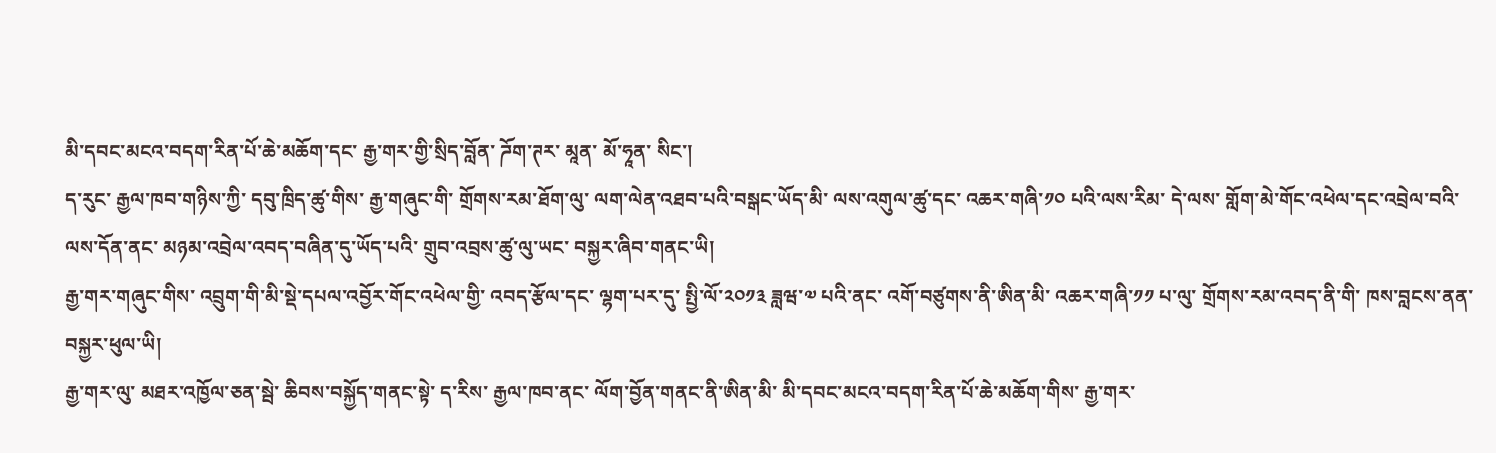མི་དབང་མངའ་བདག་རིན་པོ་ཆེ་མཆོག་དང་ རྒྱ་གར་གྱི་སྲིད་བློན་ ཌོག་ཊར་ མཱན་ མོ་ཧཱན་ སིང་།
ད་རུང་ རྒྱལ་ཁབ་གཉིས་ཀྱི་ དབུ་ཁྲིད་ཚུ་གིས་ རྒྱ་གཞུང་གི་ གྲོགས་རམ་ཐོག་ལུ་ ལག་ལེན་འཐབ་པའི་བསྒང་ཡོད་མི་ ལས་འགུལ་ཚུ་དང་ འཆར་གཞི་༡༠ པའི་ལས་རིམ་ དེ་ལས་ གློག་མེ་གོང་འཕེལ་དང་འབྲེལ་བའི་ ལས་དོན་ནང་ མཉམ་འབྲེལ་འབད་བཞིན་དུ་ཡོད་པའི་ གྲུབ་འབྲས་ཚུ་ལུ་ཡང་ བསྐྱར་ཞིབ་གནང་ཡི།
རྒྱ་གར་གཞུང་གིས་ འབྲུག་གི་མི་སྡེ་དཔལ་འབྱོར་གོང་འཕེལ་གྱི་ འབད་རྩོལ་དང་ ལྷག་པར་དུ་ སྤྱི་ལོ་༢༠༡༣ ཟླཝ་༧ པའི་ནང་ འགོ་བཙུགས་ནི་ཨིན་མི་ འཆར་གཞི་༡༡ པ་ལུ་ གྲོགས་རམ་འབད་ནི་གི་ ཁས་བླངས་ནན་བསྐྱར་ཕུལ་ཡི།
རྒྱ་གར་ལུ་ མཐར་འཁྱོལ་ཅན་སྦེ་ ཆིབས་བསྐྱོད་གནང་སྟེ་ ད་རིས་ རྒྱལ་ཁབ་ནང་ ལོག་བྱོན་གནང་ནི་ཨིན་མི་ མི་དབང་མངའ་བདག་རིན་པོ་ཆེ་མཆོག་གིས་ རྒྱ་གར་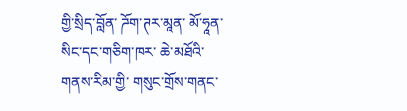གྱི་སྲིད་བློན་ ཌོག་ཊར་མཱན་ མོ་ཧཱན་སིང་དང་གཅིག་ཁར་ ཆེ་མཐོའི་གནས་རིམ་གྱི་ གསུང་གྲོས་གནང་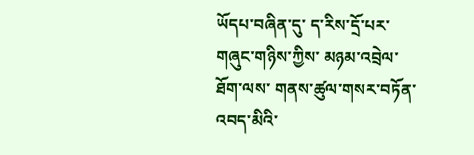ཡོདཔ་བཞིན་དུ་ ད་རིས་དྲོ་པར་ གཞུང་གཉིས་ཀྱིས་ མཉམ་འབྲེལ་ཐོག་ལས་ གནས་ཚུལ་གསར་བཏོན་འབད་མིའི་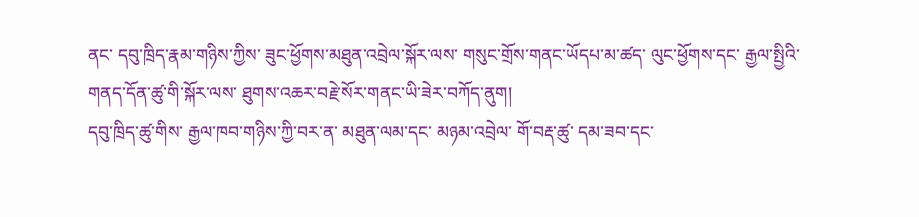ནང་ དབུ་ཁྲིད་རྣམ་གཉིས་ཀྱིས་ ཟུང་ཕྱོགས་མཐུན་འབྲེལ་སྐོར་ལས་ གསུང་གྲོས་གནང་ཡོདཔ་མ་ཚད་ ལུང་ཕྱོགས་དང་ རྒྱལ་སྤྱིའི་གནད་དོན་ཚུ་གི་སྐོར་ལས་ ཐུགས་འཆར་བརྗེ་སོར་གནང་ཡི་ཟེར་བཀོད་ནུག།
དབུ་ཁྲིད་ཚུ་གིས་ རྒྱལ་ཁབ་གཉིས་ཀྱི་བར་ན་ མཐུན་ལམ་དང་ མཉམ་འབྲེལ་ གོ་བརྡ་ཚུ་ དམ་ཟབ་དང་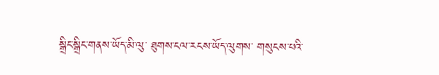སྒྲིང་སྒྲིང་གནས་ཡོད་མི་ལུ་ ཐུགས་ངལ་རངས་ཡོད་ལུགས་ གསུངས་པའི་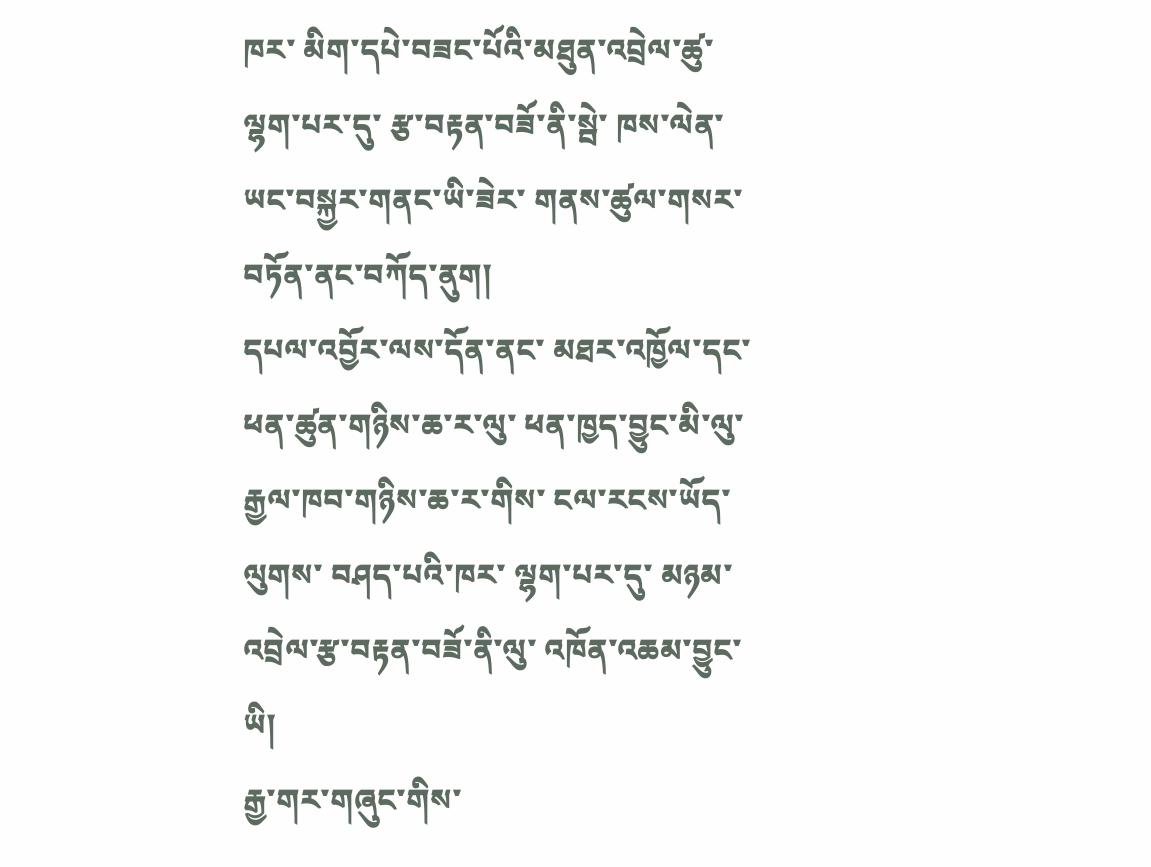ཁར་ མིག་དཔེ་བཟང་པོའི་མཐུན་འབྲེལ་ཚུ་ ལྷག་པར་དུ་ རྩ་བརྟན་བཟོ་ནི་སྦེ་ ཁས་ལེན་ཡང་བསྐྱར་གནང་ཡི་ཟེར་ གནས་ཚུལ་གསར་བཏོན་ནང་བཀོད་ནུག།
དཔལ་འབྱོར་ལས་དོན་ནང་ མཐར་འཁྱོལ་དང་ ཕན་ཚུན་གཉིས་ཆ་ར་ལུ་ ཕན་ཁྱད་བྱུང་མི་ལུ་ རྒྱལ་ཁབ་གཉིས་ཆ་ར་གིས་ ངལ་རངས་ཡོད་ལུགས་ བཤད་པའི་ཁར་ ལྷག་པར་དུ་ མཉམ་འབྲེལ་རྩ་བརྟན་བཟོ་ནི་ལུ་ འཁོན་འཆམ་བྱུང་ཡི།
རྒྱ་གར་གཞུང་གིས་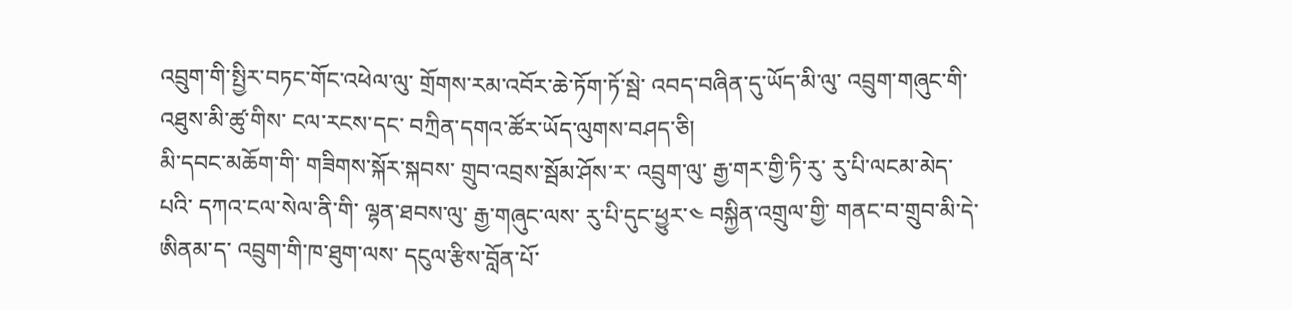འབྲུག་གི་སྤྱིར་བཏང་གོང་འཕེལ་ལུ་ གྲོགས་རམ་འབོར་ཆེ་ཏོག་ཏོ་སྦེ་ འབད་བཞིན་དུ་ཡོད་མི་ལུ་ འབྲུག་གཞུང་གི་ འཐུས་མི་ཚུ་གིས་ ངལ་རངས་དང་ བཀྲིན་དགའ་ཚོར་ཡོད་ལུགས་བཤད་ཅི།
མི་དབང་མཆོག་གི་ གཟིགས་སྐོར་སྐབས་ གྲུབ་འབྲས་སྦོམ་ཤོས་ར་ འབྲུག་ལུ་ རྒྱ་གར་གྱི་ཏི་རུ་ རུ་པི་ལངམ་མེད་པའི་ དཀའ་ངལ་སེལ་ནི་གི་ ལྷན་ཐབས་ལུ་ རྒྱ་གཞུང་ལས་ རུ་པི་དུང་ཕྱུར་༤ བསྐྱིན་འགྲུལ་གྱི་ གནང་བ་གྲུབ་མི་དེ་ཨིནམ་ད་ འབྲུག་གི་ཁ་ཐུག་ལས་ དངུལ་རྩིས་བློན་པོ་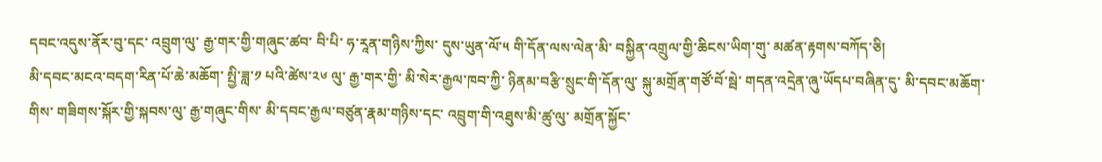དབང་འདུས་ནོར་བུ་དང་ འབྲུག་ལུ་ རྒྱ་གར་གྱི་གཞུང་ཚབ་ བི་པི་ ཧ་རཱན་གཉིས་ཀྱིས་ དུས་ཡུན་ལོ་༥ གི་དོན་ལས་ལེན་མི་ བསྐྱིན་འགྲུལ་གྱི་ཆིངས་ཡིག་གུ་ མཚན་རྟགས་བཀོད་ཅི།
མི་དབང་མངའ་བདག་རིན་པོ་ཆེ་མཆོག་ སྤྱི་ཟླ་༡ པའི་ཚེས་༢༦ ལུ་ རྒྱ་གར་གྱི་ མི་སེར་རྒྱལ་ཁབ་ཀྱི་ ཉིནམ་བརྩི་སྲུང་གི་དོན་ལུ་ སྐུ་མགྲོན་གཙོ་བོ་སྦེ་ གདན་འདྲེན་ཞུ་ཡོདཔ་བཞིན་དུ་ མི་དབང་མཆོག་གིས་ གཟིགས་སྐོར་གྱི་སྐབས་ལུ་ རྒྱ་གཞུང་གིས་ མི་དབང་རྒྱལ་བཙུན་རྣམ་གཉིས་དང་ འབྲུག་གི་འཐུས་མི་ཚུ་ལུ་ མགྲོན་སྐྱོང་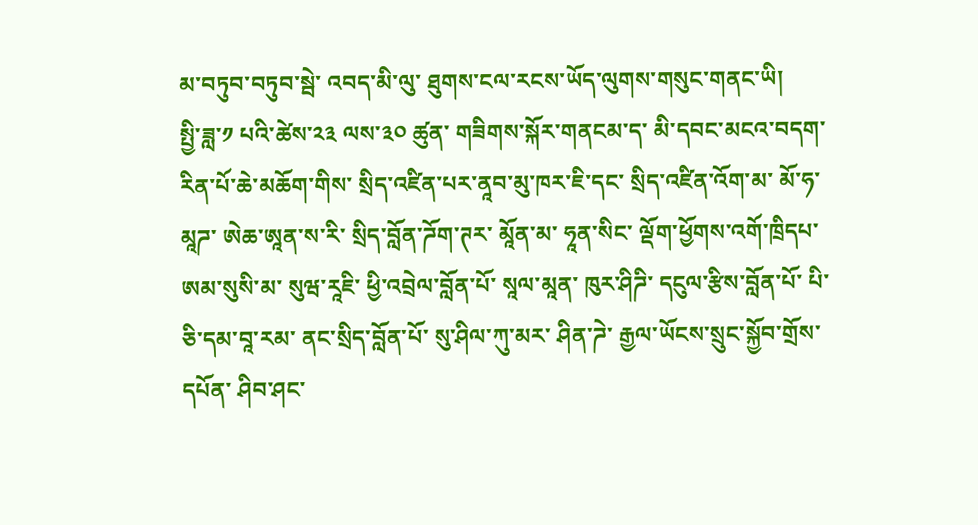མ་བཏུབ་བཏུབ་སྦེ་ འབད་མི་ལུ་ ཐུགས་ངལ་རངས་ཡོད་ལུགས་གསུང་གནང་ཡི།
སྤྱི་ཟླ་༡ པའི་ཚེས་༢༣ ལས་༣༠ ཚུན་ གཟིགས་སྐོར་གནངམ་ད་ མི་དབང་མངའ་བདག་རིན་པོ་ཆེ་མཆོག་གིས་ སྲིད་འཛིན་པར་ནཱབ་མུ་ཁར་ཇི་དང་ སྲིད་འཛིན་འོག་མ་ མོ་ཧ་མཱཌ་ ཨེཆ་ཨཱན་ས་རི་ སྲིད་བློན་ཌོག་ཊར་ མཱོན་མ་ ཧཱན་སིང་ ལྡོག་ཕྱོགས་འགོ་ཁྲིདཔ་ ཨམ་སུསི་མ་ སུཝ་རཱཇི་ ཕྱི་འབྲེལ་བློན་པོ་ སཱལ་མཱན་ ཁུར་ཤིཌི་ དངུལ་རྩིས་བློན་པོ་ པི་ ཅི་དམ་བཱ་རམ་ ནང་སྲིད་བློན་པོ་ སུ་ཤིལ་ཀུ་མར་ ཤིན་ཌེ་ རྒྱལ་ཡོངས་སྲུང་སྐྱོབ་གྲོས་དཔོན་ ཤིབ་ཤང་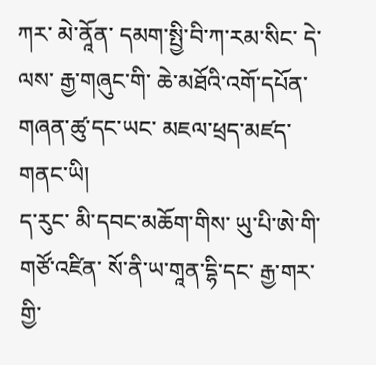ཀར་ མེ་ནཱོན་ དམག་སྤྱི་བི་ཀ་རམ་སིང་ དེ་ལས་ རྒྱ་གཞུང་གི་ ཆེ་མཐོའི་འགོ་དཔོན་གཞན་ཚུ་དང་ཡང་ མཇལ་ཕྲད་མཛད་གནང་ཡི།
ད་རུང་ མི་དབང་མཆོག་གིས་ ཡུ་པི་ཨེ་གི་གཙོ་འཛིན་ སོ་ནི་ཡ་གཱན་དྷི་དང་ རྒྱ་གར་གྱི་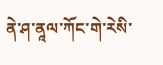ནེ་ཤ་ནཱལ་ཀོང་གེ་རེསི་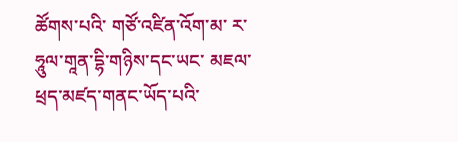ཚོགས་པའི་ གཙོ་འཛིན་འོག་མ་ ར་ཧཱུལ་གཱན་དྷི་གཉིས་དང་ཡང་ མཇལ་ཕྲད་མཛད་གནང་ཡོད་པའི་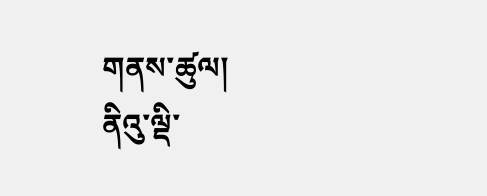གནས་ཚུལ།
ནིའུ་ལྡི་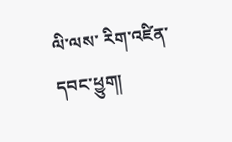ལི་ལས་ རིག་འཛིན་དབང་ཕྱུག།